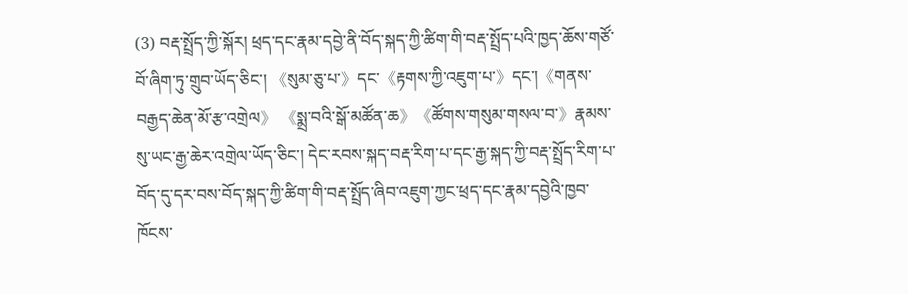(3) བརྡ་སྤྲོད་ཀྱི་སྐོར། ཕྲད་དང་རྣམ་དབྱེ་ནི་བོད་སྐད་ཀྱི་ཚིག་གི་བརྡ་སྤྲོད་པའི་ཁྱད་ཆོས་གཙོ་བོ་ཞིག་ཏུ་གྲུབ་ཡོད་ཅིང་། 《སུམ་ཅུ་པ་》དང་《རྟགས་ཀྱི་འཇུག་པ་》དང་།《གནས་བརྒྱད་ཆེན་མོ་རྩ་འགྲེལ》 《སྨྲ་བའི་སྒོ་མཚོན་ཆ》《ཚོགས་གསུམ་གསལ་བ་》རྣམས་སུ་ཡང་རྒྱ་ཆེར་འགྲེལ་ཡོད་ཅིང་། དེང་རབས་སྐད་བརྡ་རིག་པ་དང་རྒྱ་སྐད་ཀྱི་བརྡ་སྤྲོད་རིག་པ་བོད་དུ་དར་བས་བོད་སྐད་ཀྱི་ཚིག་གི་བརྡ་སྤྲོད་ཞིབ་འཇུག་ཀྱང་ཕྲད་དང་རྣམ་དབྱེའི་ཁྱབ་ཁོངས་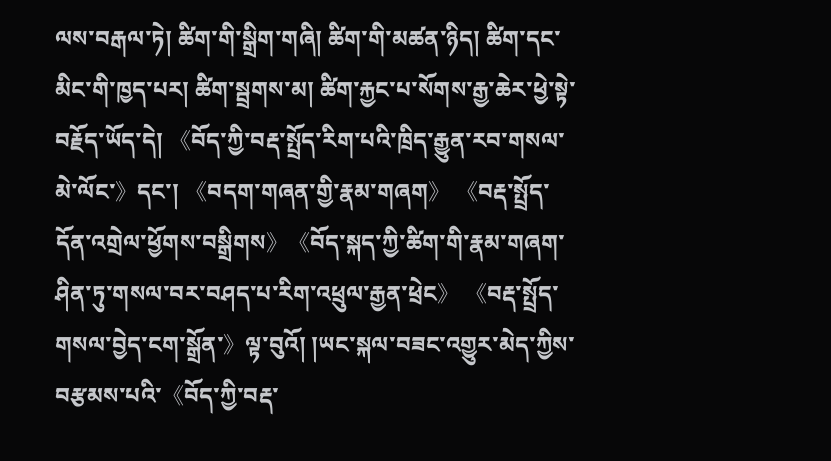ལས་བརྒལ་ཏེ། ཚིག་གི་སྒྲིག་གཞི། ཚིག་གི་མཚན་ཉིད། ཚིག་དང་མིང་གི་ཁྱད་པར། ཚིག་སྦྲགས་མ། ཚིག་རྐྱང་པ་སོགས་རྒྱ་ཆེར་ཕྱེ་སྟེ་བརྗོད་ཡོད་དེ། 《བོད་ཀྱི་བརྡ་སྤྲོད་རིག་པའི་ཁྲིད་རྒྱུན་རབ་གསལ་མེ་ལོང་》དང་། 《བདག་གཞན་གྱི་རྣམ་གཞག》 《བརྡ་སྤྲོད་དོན་འགྲེལ་ཕྱོགས་བསྒྲིགས》《བོད་སྐད་ཀྱི་ཚིག་གི་རྣམ་གཞག་ཤིན་ཏུ་གསལ་བར་བཤད་པ་རིག་འཕྲུལ་རྒྱན་ཕྲེང》 《བརྡ་སྤྲོད་གསལ་བྱེད་ངག་སྒྲོན་》ལྟ་བུའོ། །ཡང་སྐལ་བཟང་འགྱུར་མེད་ཀྱིས་བརྩམས་པའི་《བོད་ཀྱི་བརྡ་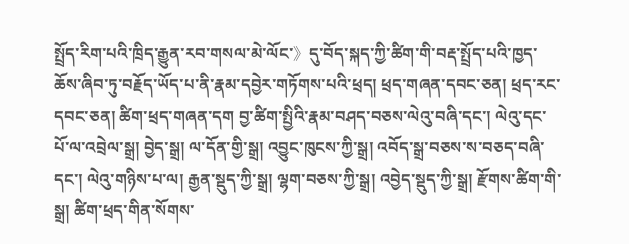སྤྲོད་རིག་པའི་ཁྲིད་རྒྱུན་རབ་གསལ་མེ་ལོང་》དུ་བོད་སྐད་ཀྱི་ཚིག་གི་བརྡ་སྤྲོད་པའི་ཁྱད་ཆོས་ཞིབ་ཏུ་བརྗོད་ཡོད་པ་ནི་རྣམ་དབྱེར་གཏོགས་པའི་ཕྲད། ཕྲད་གཞན་དབང་ཅན། ཕྲད་རང་དབང་ཅན། ཚིག་ཕྲད་གཞན་དག བྱ་ཚིག་སྤྱིའི་རྣམ་བཤད་བཅས་ལེའུ་བཞི་དང་། ལེའུ་དང་པོ་ལ་འབྲེལ་སྒྲ། བྱེད་སྒྲ། ལ་དོན་གྱི་སྒྲ། འབྱུང་ཁུངས་ཀྱི་སྒྲ། འབོད་སྒྲ་བཅས་ས་བཅད་བཞི་དང་། ལེའུ་གཉིས་པ་ལ། རྒྱན་སྡུད་ཀྱི་སྒྲ། ལྷག་བཅས་ཀྱི་སྒྲ། འབྱེད་སྡུད་ཀྱི་སྒྲ། རྫོགས་ཚིག་གི་སྒྲ། ཚིག་ཕྲད་གིན་སོགས་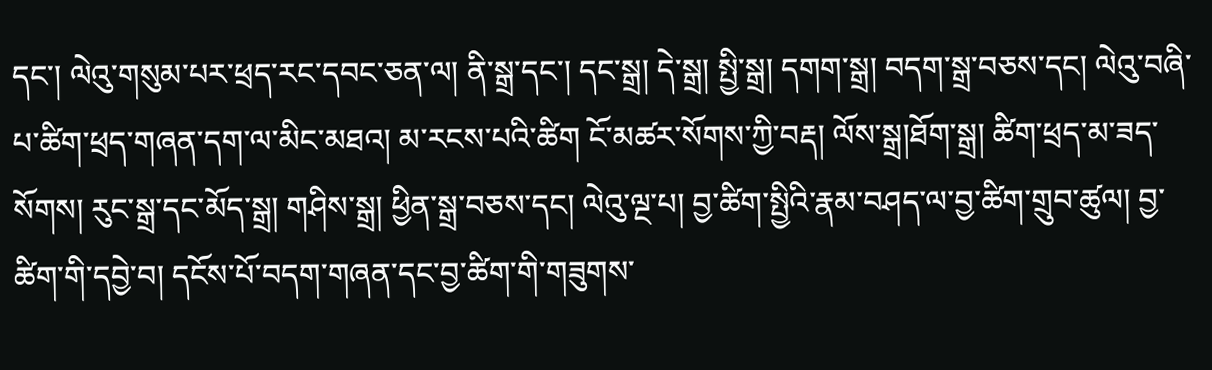དང་། ལེའུ་གསུམ་པར་ཕྲད་རང་དབང་ཅན་ལ། ནི་སྒྲ་དང་། དང་སྒྲ། དེ་སྒྲ། སྤྱི་སྒྲ། དགག་སྒྲ། བདག་སྒྲ་བཅས་དང། ལེའུ་བཞི་པ་ཚིག་ཕྲད་གཞན་དག་ལ་མིང་མཐའ། མ་རངས་པའི་ཚིག ངོ་མཚར་སོགས་ཀྱི་བརྡ། ལོས་སྒྲ།ཐོག་སྒྲ། ཚིག་ཕྲད་མ་ཟད་སོགས། རུང་སྒྲ་དང་མོད་སྒྲ། གཤིས་སྒྲ། ཕྱིན་སྒྲ་བཅས་དང། ལེའུ་ལྔ་པ། བྱ་ཚིག་སྤྱིའི་རྣམ་བཤད་ལ་བྱ་ཚིག་གྲུབ་ཚུལ། བྱ་ཚིག་གི་དབྱེ་བ། དངོས་པོ་བདག་གཞན་དང་བྱ་ཚིག་གི་གཟུགས་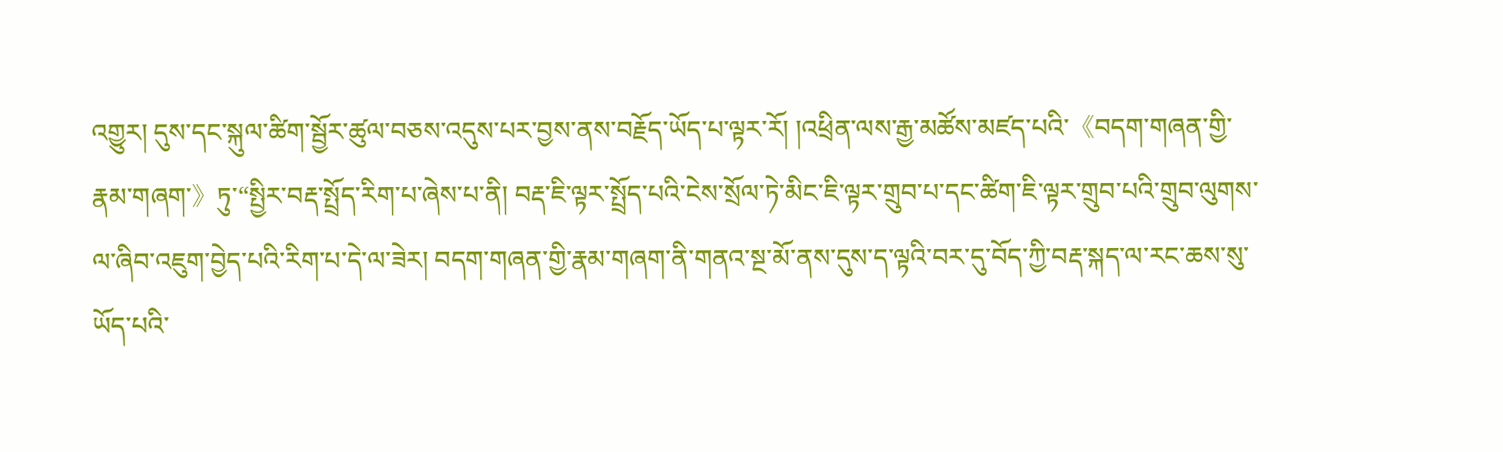འགྱུར། དུས་དང་སྐུལ་ཚིག་སྦྱོར་ཚུལ་བཅས་འདུས་པར་བྱས་ནས་བརྗོད་ཡོད་པ་ལྟར་རོ། །འཕྲིན་ལས་རྒྱ་མཚོས་མཛད་པའི་《བདག་གཞན་གྱི་རྣམ་གཞག་》ཏུ་“སྤྱིར་བརྡ་སྤྲོད་རིག་པ་ཞེས་པ་ནི། བརྡ་ཇི་ལྟར་སྤྲོད་པའི་ངེས་སྲོལ་ཏེ་མིང་ཇི་ལྟར་གྲུབ་པ་དང་ཚིག་ཇི་ལྟར་གྲུབ་པའི་གྲུབ་ལུགས་ལ་ཞིབ་འཇུག་བྱེད་པའི་རིག་པ་དེ་ལ་ཟེར། བདག་གཞན་གྱི་རྣམ་གཞག་ནི་གནའ་སྔ་མོ་ནས་དུས་ད་ལྟའི་བར་དུ་བོད་ཀྱི་བརྡ་སྐད་ལ་རང་ཆས་སུ་ཡོད་པའི་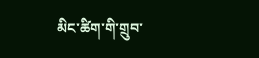མིང་ཚིག་གི་གྲུབ་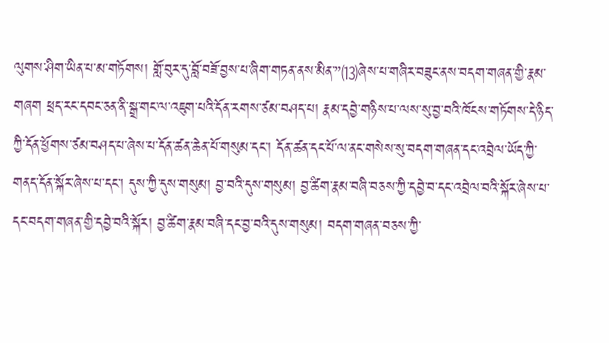ལུགས་ཤིག་ཡིན་པ་མ་གཏོགས། གློ་བུར་དུ་བློ་བཟོ་བྱས་པ་ཞིག་གཏན་ནས་མིན་”⒀ཞེས་པ་གཞིར་བཟུང་ནས་བདག་གཞན་གྱི་རྣམ་གཞག ཕྲད་རང་དབང་ཅན་ནི་སྒྲ་གང་ལ་འཇུག་པའི་དོན་རགས་ཙམ་བཤད་པ། རྣམ་དབྱེ་གཉིས་པ་ལས་སུ་བྱ་བའི་ཁོངས་གཏོགས་དེ་ཉིད་ཀྱི་དོན་ཕྱོགས་ཙམ་བཤད་པ་ཞེས་པ་དོན་ཚན་ཆེན་པོ་གསུམ་དང་། དོན་ཚན་དང་པོ་ལ་ནང་གསེས་སུ་བདག་གཞན་དང་འབྲེལ་ཡོད་ཀྱི་གནད་དོན་སྐོར་ཞེས་པ་དང་། དུས་ཀྱི་དུས་གསུམ། བྱ་བའི་དུས་གསུམ། བྱ་ཚིག་རྣམ་བཞི་བཅས་ཀྱི་དབྱེ་བ་དང་འབྲེལ་བའི་སྐོར་ཞེས་པ་དང་བདག་གཞན་གྱི་དབྱེ་བའི་སྐོར། བྱ་ཚིག་རྣམ་བཞི་དང་བྱ་བའི་དུས་གསུམ། བདག་གཞན་བཅས་ཀྱི་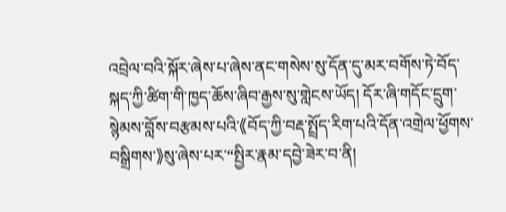འབྲེལ་བའི་སྐོར་ཞེས་པ་ཞེས་ནང་གསེས་སུ་དོན་དུ་མར་བགོས་ཏེ་བོད་སྐད་ཀྱི་ཚིག་གི་ཁྱད་ཆོས་ཞིབ་རྒྱས་སུ་གླེངས་ཡོད། དོར་ཞི་གདོང་དྲུག་སྙེམས་བློས་བརྩམས་པའི་《བོད་ཀྱི་བརྡ་སྤྲོད་རིག་པའི་དོན་འགྲེལ་ཕྱོགས་བསྒྲིགས་》སུ་ཞེས་པར་“སྤྱིར་རྣམ་དབྱེ་ཟེར་བ་ནི།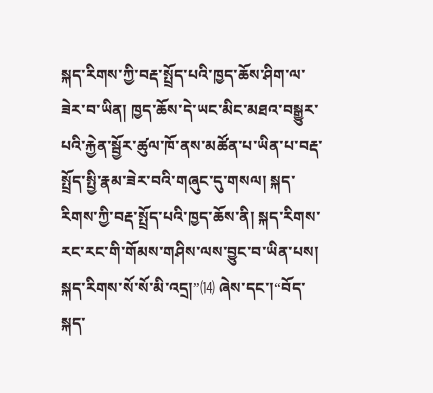སྐད་རིགས་ཀྱི་བརྡ་སྤྲོད་པའི་ཁྱད་ཆོས་ཤིག་ལ་ཟེར་བ་ཡིན། ཁྱད་ཆོས་དེ་ཡང་མིང་མཐའ་བསྒྱུར་པའི་རྐྱེན་སྦྱོར་ཚུལ་ཁོ་ནས་མཚོན་པ་ཡིན་པ་བརྡ་སྤྲོད་སྤྱི་རྣམ་ཟེར་བའི་གཞུང་དུ་གསལ། སྐད་རིགས་ཀྱི་བརྡ་སྤྲོད་པའི་ཁྱད་ཆོས་ནི། སྐད་རིགས་རང་རང་གི་གོམས་གཤིས་ལས་བྱུང་བ་ཡིན་པས། སྐད་རིགས་སོ་སོ་མི་འདྲ།”⒁ ཞེས་དང་།“བོད་སྐད་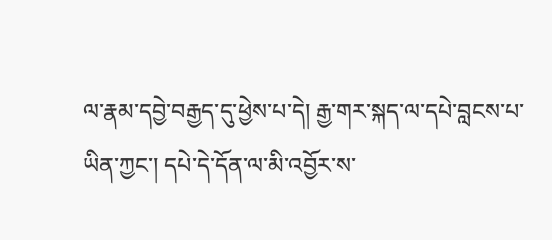ལ་རྣམ་དབྱེ་བརྒྱད་དུ་ཕྱེས་པ་དེ། རྒྱ་གར་སྐད་ལ་དཔེ་བླངས་པ་ཡིན་ཀྱང་། དཔེ་དེ་དོན་ལ་མི་འབྱོར་ས་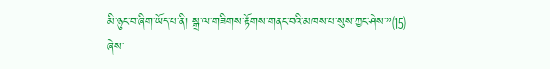མི་ཉུང་བ་ཞིག་ཡོད་པ་ནི། སྒྲ་ལ་གཟིགས་རྟོགས་གནང་བའི་མཁས་པ་སུས་ཀྱང་ཤེས་”⒂ ཞེས་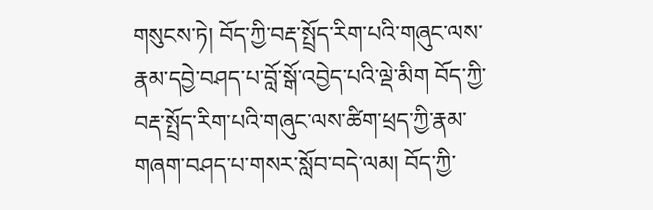གསུངས་ཏེ། བོད་ཀྱི་བརྡ་སྤྲོད་རིག་པའི་གཞུང་ལས་རྣམ་དབྱེ་བཤད་པ་བློ་སྒོ་འབྱེད་པའི་ལྡེ་མིག བོད་ཀྱི་བརྡ་སྤྲོད་རིག་པའི་གཞུང་ལས་ཚིག་ཕྲད་ཀྱི་རྣམ་གཞག་བཤད་པ་གསར་སློབ་བདེ་ལམ། བོད་ཀྱི་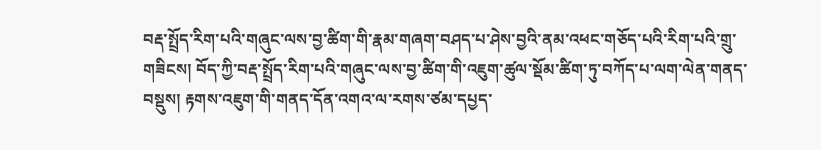བརྡ་སྤྲོད་རིག་པའི་གཞུང་ལས་བྱ་ཚིག་གི་རྣམ་གཞག་བཤད་པ་ཤེས་བྱའི་ནམ་འཕང་གཅོད་པའི་རིག་པའི་གྲུ་གཟིངས། བོད་ཀྱི་བརྡ་སྤྲོད་རིག་པའི་གཞུང་ལས་བྱ་ཚིག་གི་འཇུག་ཚུལ་སྡོམ་ཚིག་ཏུ་བཀོད་པ་ལག་ལེན་གནད་བསྡུས། རྟགས་འཇུག་གི་གནད་དོན་འགའ་ལ་རགས་ཙམ་དཔྱད་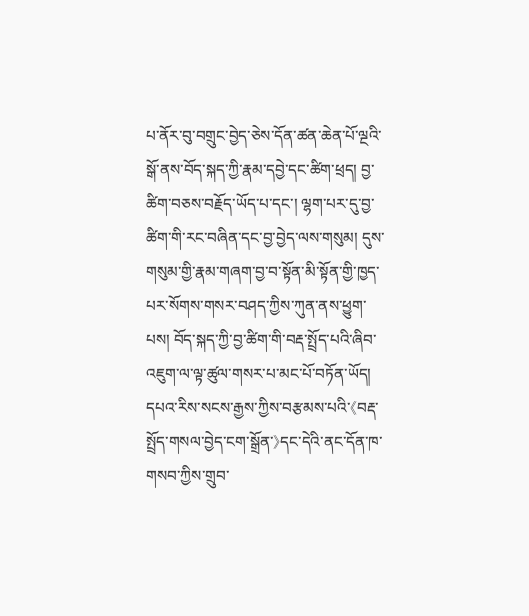པ་ནོར་བུ་བགྲུང་བྱེད་ཅེས་དོན་ཚན་ཆེན་པོ་ལྔའི་སྒོ་ནས་བོད་སྐད་ཀྱི་རྣམ་དབྱེ་དང་ཚིག་ཕྲད། བྱ་ཚིག་བཅས་བརྗོད་ཡོད་པ་དང་། ལྷག་པར་དུ་བྱ་ཚིག་གི་རང་བཞིན་དང་བྱ་བྱེད་ལས་གསུམ། དུས་གསུམ་གྱི་རྣམ་གཞག་བྱ་བ་སྟོན་མི་སྟོན་གྱི་ཁྱད་པར་སོགས་གསར་བཤད་ཀྱིས་ཀུན་ནས་ཕྱུག་པས། བོད་སྐད་ཀྱི་བྱ་ཚིག་གི་བརྡ་སྤྲོད་པའི་ཞིབ་འཇུག་ལ་ལྟ་ཚུལ་གསར་པ་མང་པོ་བཏོན་ཡོད། དཔའ་རིས་སངས་རྒྱས་ཀྱིས་བརྩམས་པའི་《བརྡ་སྤྲོད་གསལ་བྱེད་ངག་སྒྲོན་》དང་དེའི་ནང་དོན་ཁ་གསབ་ཀྱིས་གྲུབ་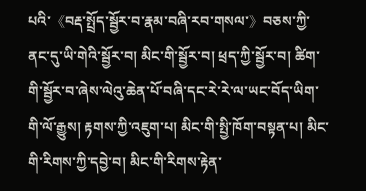པའི་《བརྡ་སྤྲོད་སྦྱོར་བ་རྣམ་བཞི་རབ་གསལ་》བཅས་ཀྱི་ནང་དུ་ཡི་གེའི་སྦྱོར་བ། མིང་གི་སྦྱོར་བ། ཕྲད་ཀྱི་སྦྱོར་བ། ཚིག་གི་སྦྱོར་བ་ཞེས་ལེའུ་ཆེན་པོ་བཞི་དང་རེ་རེ་ལ་ཡང་བོད་ཡིག་གི་ལོ་རྒྱུས། རྟགས་ཀྱི་འཇུག་པ། མིང་གི་སྤྱི་ཁོག་བསྟན་པ། མིང་གི་རིགས་ཀྱི་དབྱེ་བ། མིང་གི་རིགས་རྟེན་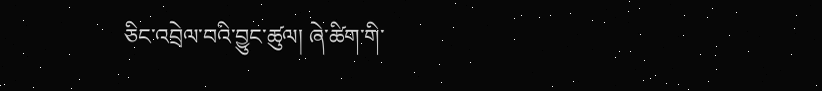ཅིང་འབྲེལ་བའི་བྱུང་ཚུལ། ཞེ་ཚིག་གི་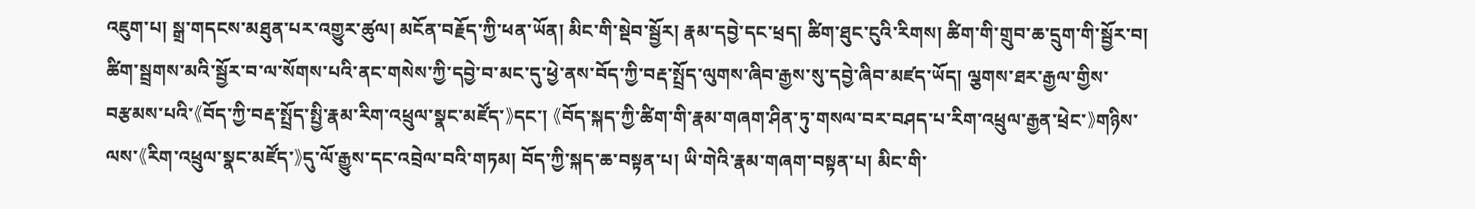འཇུག་པ། སྒྲ་གདངས་མཐུན་པར་འགྱུར་ཚུལ། མངོན་བརྗོད་ཀྱི་ཕན་ཡོན། མིང་གི་སྡེབ་སྦྱོར། རྣམ་དབྱེ་དང་ཕྲད། ཚིག་ཐུང་ངུའི་རིགས། ཚིག་གི་གྲུབ་ཆ་དྲུག་གི་སྦྱོར་བ། ཚིག་སྦྲགས་མའི་སྦྱོར་བ་ལ་སོགས་པའི་ནང་གསེས་ཀྱི་དབྱེ་བ་མང་དུ་ཕྱེ་ནས་བོད་ཀྱི་བརྡ་སྤྲོད་ལུགས་ཞིབ་རྒྱས་སུ་དབྱེ་ཞིབ་མཛད་ཡོད། ལྕགས་ཐར་རྒྱལ་གྱིས་བརྩམས་པའི་《བོད་ཀྱི་བརྡ་སྤྲོད་སྤྱི་རྣམ་རིག་འཕྲུལ་སྣང་མཛོད་》དང་། 《བོད་སྐད་ཀྱི་ཚིག་གི་རྣམ་གཞག་ཤིན་ཏུ་གསལ་བར་བཤད་པ་རིག་འཕྲུལ་རྒྱན་ཕྲེང་》གཉིས་ལས་《རིག་འཕྲུལ་སྣང་མཛོད་》དུ་ལོ་རྒྱུས་དང་འབྲེལ་བའི་གཏམ། བོད་ཀྱི་སྐད་ཆ་བསྟན་པ། ཡི་གེའི་རྣམ་གཞག་བསྟན་པ། མིང་གི་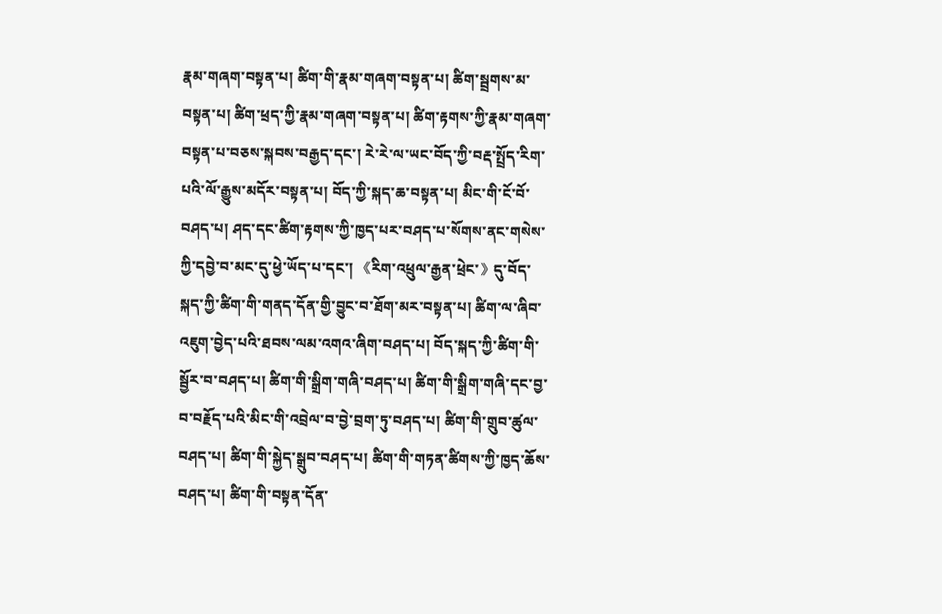རྣམ་གཞག་བསྟན་པ། ཚིག་གི་རྣམ་གཞག་བསྟན་པ། ཚིག་སྦྲགས་མ་བསྟན་པ། ཚིག་ཕྲད་ཀྱི་རྣམ་གཞག་བསྟན་པ། ཚིག་རྟགས་ཀྱི་རྣམ་གཞག་བསྟན་པ་བཅས་སྐབས་བརྒྱད་དང་། རེ་རེ་ལ་ཡང་བོད་ཀྱི་བརྡ་སྤྲོད་རིག་པའི་ལོ་རྒྱུས་མདོར་བསྟན་པ། བོད་ཀྱི་སྐད་ཆ་བསྟན་པ། མིང་གི་ངོ་བོ་བཤད་པ། ཤད་དང་ཚིག་རྟགས་ཀྱི་ཁྱད་པར་བཤད་པ་སོགས་ནང་གསེས་ཀྱི་དབྱེ་བ་མང་དུ་ཕྱེ་ཡོད་པ་དང་། 《རིག་འཕྲུལ་རྒྱན་ཕྲེང་》དུ་བོད་སྐད་ཀྱི་ཚིག་གི་གནད་དོན་གྱི་བྱུང་བ་ཐོག་མར་བསྟན་པ། ཚིག་ལ་ཞིབ་འཇུག་བྱེད་པའི་ཐབས་ལམ་འགའ་ཞིག་བཤད་པ། བོད་སྐད་ཀྱི་ཚིག་གི་སྦྱོར་བ་བཤད་པ། ཚིག་གི་སྒྲིག་གཞི་བཤད་པ། ཚིག་གི་སྒྲིག་གཞི་དང་བྱ་བ་བརྗོད་པའི་མིང་གི་འབྲེལ་བ་བྱེ་བྲག་ཏུ་བཤད་པ། ཚིག་གི་གྲུབ་ཚུལ་བཤད་པ། ཚིག་གི་སྐྱེད་སྒྲུབ་བཤད་པ། ཚིག་གི་གཏན་ཚིགས་ཀྱི་ཁྱད་ཆོས་བཤད་པ། ཚིག་གི་བསྟན་དོན་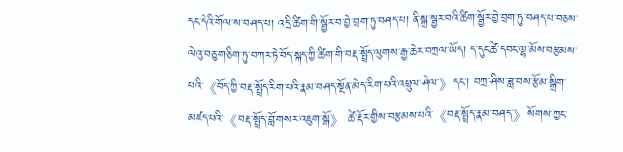དང་དེའི་གོལ་ས་བཤད་པ། འདྲི་ཚིག་གི་སྦྱོར་བ་བྱེ་བྲག་ཏུ་བཤད་པ། ནི་སྒྲ་སྦྱར་བའི་ཚིག་སྦྱོར་བྱེ་བྲག་ཏུ་བཤད་པ་བཅས་ལེའུ་བཅུ་གཅིག་ཏུ་བཀར་ཏེ་བོད་སྐད་ཀྱི་ཚིག་གི་བརྡ་སྤྲོད་ལུགས་རྒྱ་ཆེར་བཀྲལ་ཡོད། ད་དུང་ཚེ་དབང་ལྷ་མོས་བརྩམས་པའི་《བོད་ཀྱི་བརྡ་སྤྲོད་རིག་པའི་རྣམ་བཤད་སྔོན་མེད་རིག་པའི་འཕྲུལ་ཤེལ་》དང་། བཀྲ་ཤིས་ཟླ་བས་རྩོམ་སྒྲིག་མཛད་པའི་《བརྡ་སྤྲོད་བློ་གསར་འཇུག་སྒོ》 ཚེ་རྡོར་གྱིས་བརྩམས་པའི་《བརྡ་སྤྲོད་རྣམ་བཤད་》སོགས་ཀྱང་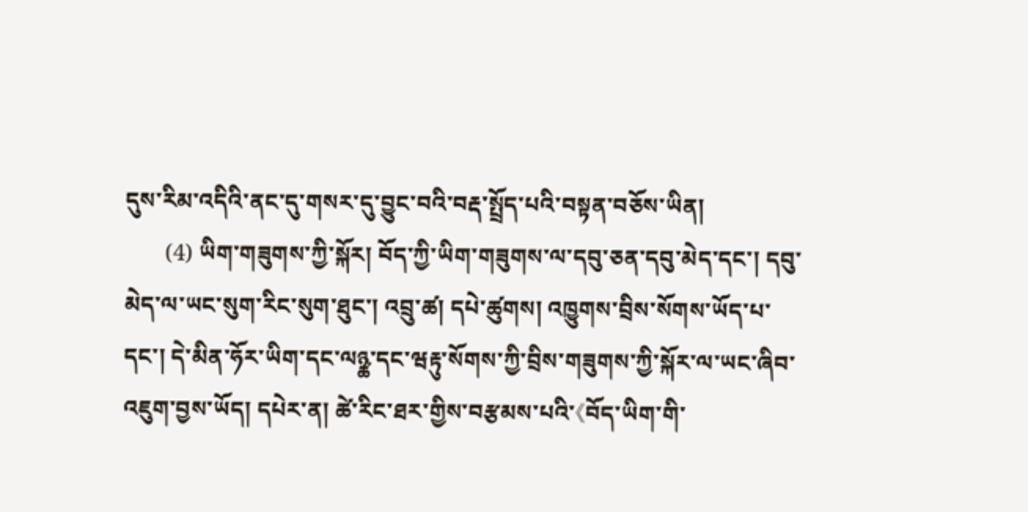དུས་རིམ་འདིའི་ནང་དུ་གསར་དུ་བྱུང་བའི་བརྡ་སྤྲོད་པའི་བསྟན་བཅོས་ཡིན།
       (4) ཡིག་གཟུགས་ཀྱི་སྐོར། བོད་ཀྱི་ཡིག་གཟུགས་ལ་དབུ་ཅན་དབུ་མེད་དང་། དབུ་མེད་ལ་ཡང་སུག་རིང་སུག་ཐུང་། འབྲུ་ཚ། དཔེ་ཚུགས། འཁྱུགས་བྲིས་སོགས་ཡོད་པ་དང་། དེ་མིན་ཧོར་ཡིག་དང་ལཉྪ་དང་ཝརྟུ་སོགས་ཀྱི་བྲིས་གཟུགས་ཀྱི་སྐོར་ལ་ཡང་ཞིབ་འཇུག་བྱས་ཡོད། དཔེར་ན། ཚེ་རིང་ཐར་གྱིས་བརྩམས་པའི་《བོད་ཡིག་གི་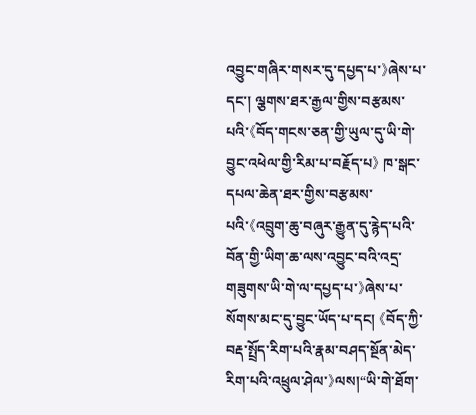འབྱུང་གཞིར་གསར་དུ་དཔྱད་པ་》ཞེས་པ་དང་། ལྕགས་ཐར་རྒྱལ་གྱིས་བརྩམས་པའི་《བོད་གངས་ཅན་གྱི་ཡུལ་དུ་ཡི་གེ་བྱུང་འཕེལ་གྱི་རིམ་པ་བརྗོད་པ》 ཁ་སྒང་དཔལ་ཆེན་ཐར་གྱིས་བརྩམས་པའི་《འབྲུག་ཆུ་བཞུར་རྒྱུན་དུ་རྙེད་པའི་བོན་གྱི་ཡིག་ཆ་ལས་འབྱུང་བའི་འདྲ་གཟུགས་ཡི་གེ་ལ་དཔྱད་པ་》ཞེས་པ་སོགས་མང་དུ་བྱུང་ཡོད་པ་དང། 《བོད་ཀྱི་བརྡ་སྤྲོད་རིག་པའི་རྣམ་བཤད་སྔོན་མེད་རིག་པའི་འཕྲུལ་ཤེལ་》ལས།“ཡི་གེ་ཐོག་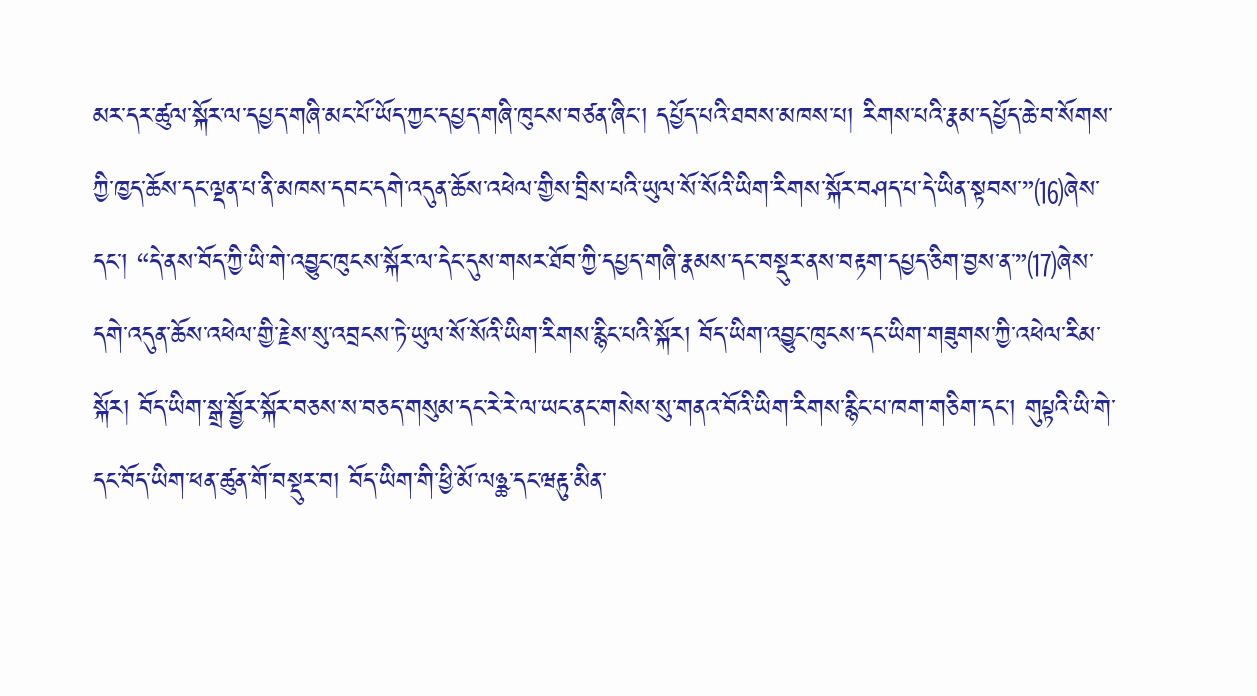མར་དར་ཚུལ་སྐོར་ལ་དཔྱད་གཞི་མང་པོ་ཡོད་ཀྱང་དཔྱད་གཞི་ཁུངས་བཙན་ཞིང་། དཔྱོད་པའི་ཐབས་མཁས་པ། རིགས་པའི་རྣམ་དཔྱོད་ཆེ་བ་སོགས་ཀྱི་ཁྱད་ཆོས་དང་ལྡན་པ་ནི་མཁས་དབང་དགེ་འདུན་ཆོས་འཕེལ་གྱིས་བྲིས་པའི་ཡུལ་སོ་སོའི་ཡིག་རིགས་སྐོར་བཤད་པ་དེ་ཡིན་སྟབས་”⒃ཞེས་དང་། “དེ་ནས་བོད་ཀྱི་ཡི་གེ་འབྱུང་ཁུངས་སྐོར་ལ་དེང་དུས་གསར་ཐོབ་ཀྱི་དཔྱད་གཞི་རྣམས་དང་བསྡུར་ནས་བརྟག་དཔྱད་ཅིག་བྱས་ན་”⒄ཞེས་དགེ་འདུན་ཆོས་འཕེལ་གྱི་རྗེས་སུ་འབྲངས་ཏེ་ཡུལ་སོ་སོའི་ཡིག་རིགས་རྙིང་པའི་སྐོར། བོད་ཡིག་འབྱུང་ཁུངས་དང་ཡིག་གཟུགས་ཀྱི་འཕེལ་རིམ་སྐོར། བོད་ཡིག་སྒྲ་སྦྱོར་སྐོར་བཅས་ས་བཅད་གསུམ་དང་རེ་རེ་ལ་ཡང་ནང་གསེས་སུ་གནའ་བོའི་ཡིག་རིགས་རྙིང་པ་ཁག་གཅིག་དང་། གུཔྟའི་ཡི་གེ་དང་བོད་ཡིག་ཕན་ཚུན་གོ་བསྡུར་བ། བོད་ཡིག་གི་ཕྱི་མོ་ལཉྪ་དང་ཝརྟུ་མིན་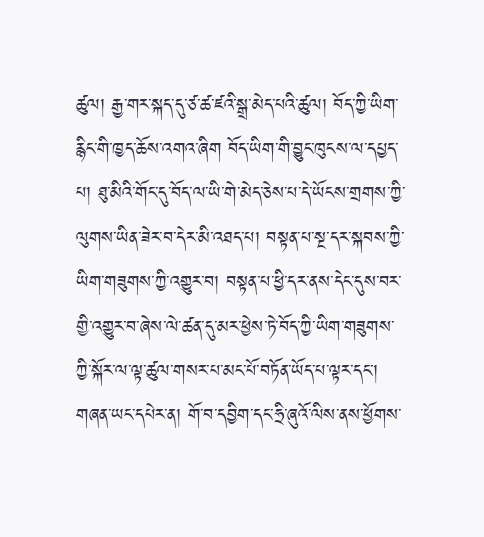ཚུལ། རྒྱ་གར་སྐད་དུ་ཙ་ཚ་ཛའི་སྒྲ་མེད་པའི་ཚུལ། བོད་ཀྱི་ཡིག་རྙིང་གི་ཁྱད་ཆོས་འགའ་ཞིག བོད་ཡིག་གི་བྱུང་ཁུངས་ལ་དཔྱད་པ། ཐུ་མིའི་གོང་དུ་བོད་ལ་ཡི་གེ་མེད་ཅེས་པ་དེ་ཡོངས་གྲགས་ཀྱི་ལུགས་ཡིན་ཟེར་བ་དེར་མི་འཐད་པ། བསྟན་པ་སྔ་དར་སྐབས་ཀྱི་ཡིག་གཟུགས་ཀྱི་འགྱུར་བ། བསྟན་པ་ཕྱི་དར་ནས་དེང་དུས་བར་གྱི་འགྱུར་བ་ཞེས་ལེ་ཚན་དུ་མར་ཕྱེས་ཏེ་བོད་ཀྱི་ཡིག་གཟུགས་ཀྱི་སྐོར་ལ་ལྟ་ཚུལ་གསར་པ་མང་པོ་བཏོན་ཡོད་པ་ལྟར་དང་། གཞན་ཡང་དཔེར་ན། གོ་བ་དབྱིག་དང་ཧྲི་ཞུའོ་ལིས་ནས་ཕྱོགས་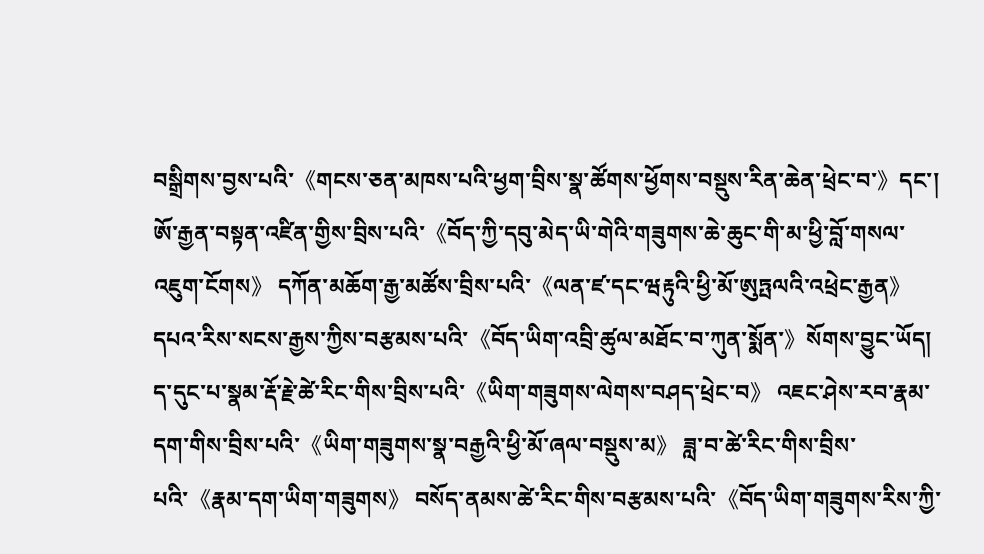བསྒྲིགས་བྱས་པའི་《གངས་ཅན་མཁས་པའི་ཕྱག་བྲིས་སྣ་ཚོགས་ཕྱོགས་བསྡུས་རིན་ཆེན་ཕྲེང་བ་》དང་། ཨོ་རྒྱན་བསྟན་འཛིན་གྱིས་བྲིས་པའི་《བོད་ཀྱི་དབུ་མེད་ཡི་གེའི་གཟུགས་ཆེ་ཆུང་གི་མ་ཕྱི་བློ་གསལ་འཇུག་ངོགས》 དཀོན་མཆོག་རྒྱ་མཚོས་བྲིས་པའི་《ལན་ཛ་དང་ཝརྟུའི་ཕྱི་མོ་ཨུཏྤལའི་འཕྲེང་རྒྱན》 དཔའ་རིས་སངས་རྒྱས་ཀྱིས་བརྩམས་པའི་《བོད་ཡིག་འབྲི་ཚུལ་མཐོང་བ་ཀུན་སྨོན་》སོགས་བྱུང་ཡོད། ད་དུང་པ་སྣམ་རྡོ་རྗེ་ཚེ་རིང་གིས་བྲིས་པའི་《ཡིག་གཟུགས་ལེགས་བཤད་ཕྲེང་བ》 འཇང་ཤེས་རབ་རྣམ་དག་གིས་བྲིས་པའི་《ཡིག་གཟུགས་སྣ་བརྒྱའི་ཕྱི་མོ་ཞལ་བསྡུས་མ》 ཟླ་བ་ཚེ་རིང་གིས་བྲིས་པའི་《རྣམ་དག་ཡིག་གཟུགས》 བསོད་ནམས་ཚེ་རིང་གིས་བརྩམས་པའི་《བོད་ཡིག་གཟུགས་རིས་ཀྱི་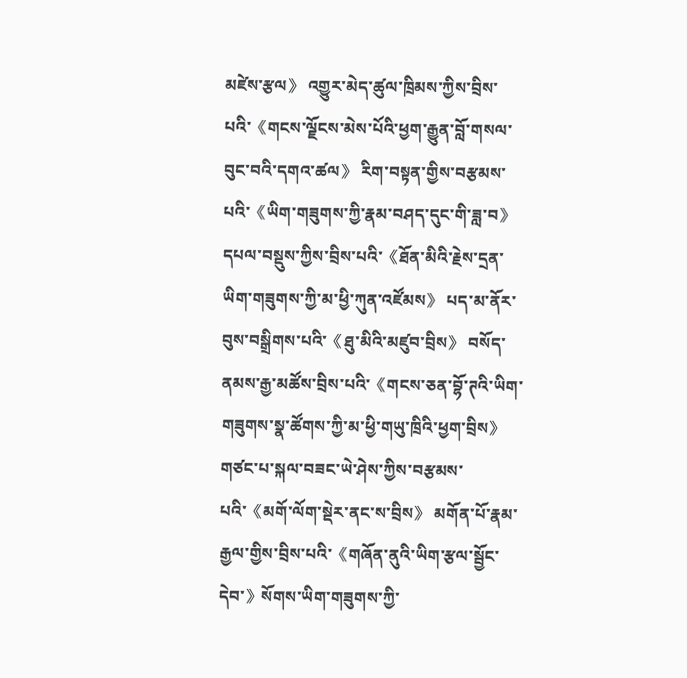མཛེས་རྩལ》 འགྱུར་མེད་ཚུལ་ཁྲིམས་ཀྱིས་བྲིས་པའི་《གངས་ལྗོངས་མེས་པོའི་ཕྱག་རྒྱུན་བློ་གསལ་བུང་བའི་དགའ་ཚལ》 རིག་བསྟན་གྱིས་བརྩམས་པའི་《ཡིག་གཟུགས་ཀྱི་རྣམ་བཤད་དུང་གི་ཟླ་བ》 དཔལ་བསྡུས་ཀྱིས་བྲིས་པའི་《ཐོན་མིའི་རྗེས་དྲན་ཡིག་གཟུགས་ཀྱི་མ་ཕྱི་ཀུན་འཛོམས》 པད་མ་ནོར་བུས་བསྒྲིགས་པའི་《ཐུ་མིའི་མཛུབ་བྲིས》 བསོད་ནམས་རྒྱ་མཚོས་བྲིས་པའི་《གངས་ཅན་བྷོ་ཊའི་ཡིག་གཟུགས་སྣ་ཚོགས་ཀྱི་མ་ཕྱི་གཡུ་ཁྲིའི་ཕྱག་བྲིས》 གཙང་པ་སྐལ་བཟང་ཡེ་ཤེས་ཀྱིས་བརྩམས་པའི་《མགོ་ལོག་སྡེར་ནང་ས་བྲིས》 མགོན་པོ་རྣམ་རྒྱལ་གྱིས་བྲིས་པའི་《གཞོན་ནུའི་ཡིག་རྩལ་སྦྱོང་དེབ་》སོགས་ཡིག་གཟུགས་ཀྱི་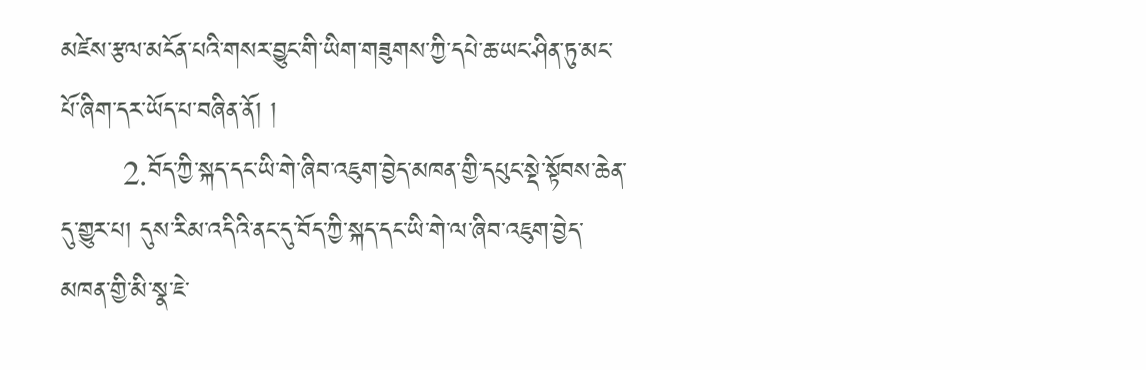མཛེས་རྩལ་མངོན་པའི་གསར་བྱུང་གི་ཡིག་གཟུགས་ཀྱི་དཔེ་ཆ་ཡང་ཤིན་ཏུ་མང་པོ་ཞིག་དར་ཡོད་པ་བཞིན་ནོ། །
       2.བོད་ཀྱི་སྐད་དང་ཡི་གེ་ཞིབ་འཇུག་བྱེད་མཁན་གྱི་དཔུང་སྡེ་སྟོབས་ཆེན་དུ་གྱུར་པ། དུས་རིམ་འདིའི་ནང་དུ་བོད་ཀྱི་སྐད་དང་ཡི་གེ་ལ་ཞིབ་འཇུག་བྱེད་མཁན་གྱི་མི་སྣ་ཇེ་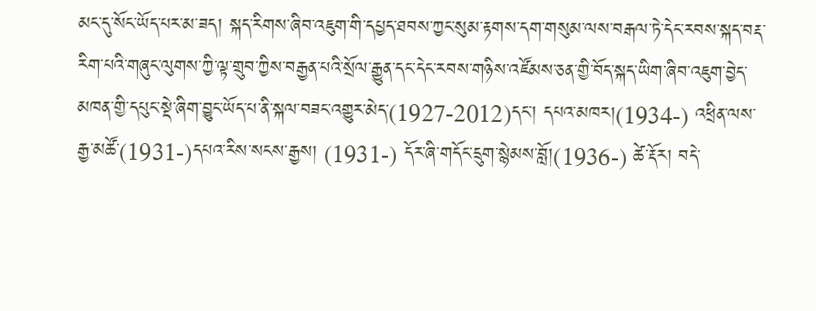མང་དུ་སོང་ཡོད་པར་མ་ཟད། སྐད་རིགས་ཞིབ་འཇུག་གི་དཔྱད་ཐབས་ཀྱང་སུམ་རྟགས་དག་གསུམ་ལས་བརྒལ་ཏེ་དེང་རབས་སྐད་བརྡ་རིག་པའི་གཞུང་ལུགས་ཀྱི་ལྟ་གྲུབ་ཀྱིས་བརྒྱན་པའི་སྲོལ་རྒྱུན་དང་དེང་རབས་གཉིས་འཛོམས་ཅན་གྱི་བོད་སྐད་ཡིག་ཞིབ་འཇུག་བྱེད་མཁན་གྱི་དཔུང་སྡེ་ཞིག་བྱུང་ཡོད་པ་ནི་སྐལ་བཟང་འགྱུར་མེད་(1927-2012)དང་། དཔའ་མཁར།(1934-) འཕྲིན་ལས་རྒྱ་མཚོ་(1931-)དཔའ་རིས་སངས་རྒྱས། (1931-) དོར་ཞི་གདོང་དྲུག་སྙེམས་བློ།(1936-) ཚེ་རྡོར། བདེ་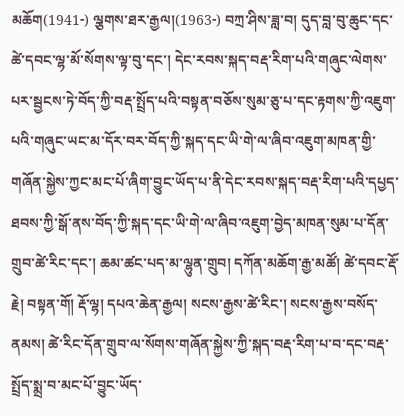མཆོག(1941-) ལྕགས་ཐར་རྒྱལ།(1963-) བཀྲ་ཤིས་ཟླ་བ། དུད་བླ་བུ་ཆུང་དང་ཚེ་དབང་ལྷ་མོ་སོགས་ལྟ་བུ་དང་། དེང་རབས་སྐད་བརྡ་རིག་པའི་གཞུང་ལེགས་པར་སྦྱངས་ཏེ་བོད་ཀྱི་བརྡ་སྤྲོད་པའི་བསྟན་བཅོས་སུམ་ཅུ་པ་དང་རྟགས་ཀྱི་འཇུག་པའི་གཞུང་ཡང་མ་དོར་བར་བོད་ཀྱི་སྐད་དང་ཡི་གེ་ལ་ཞིབ་འཇུག་མཁན་གྱི་གཞོན་སྐྱེས་ཀྱང་མང་པོ་ཞིག་བྱུང་ཡོད་པ་ནི་དེང་རབས་སྐད་བརྡ་རིག་པའི་དཔྱད་ཐབས་ཀྱི་སྒོ་ནས་བོད་ཀྱི་སྐད་དང་ཡི་གེ་ལ་ཞིབ་འཇུག་བྱེད་མཁན་སུམ་པ་དོན་གྲུབ་ཚེ་རིང་དང་། ཆམ་ཚང་པད་མ་ལྷུན་གྲུབ། དཀོན་མཆོག་རྒྱ་མཚོ། ཚེ་དབང་རྡོ་རྗེ། བསྟན་གོ། རྡོ་ལྷ། དཔའ་ཆེན་རྒྱལ། སངས་རྒྱས་ཚེ་རིང་། སངས་རྒྱས་བསོད་ནམས། ཚེ་རིང་དོན་གྲུབ་ལ་སོགས་གཞོན་སྐྱེས་ཀྱི་སྐད་བརྡ་རིག་པ་བ་དང་བརྡ་སྤྲོད་སྨྲ་བ་མང་པོ་བྱུང་ཡོད་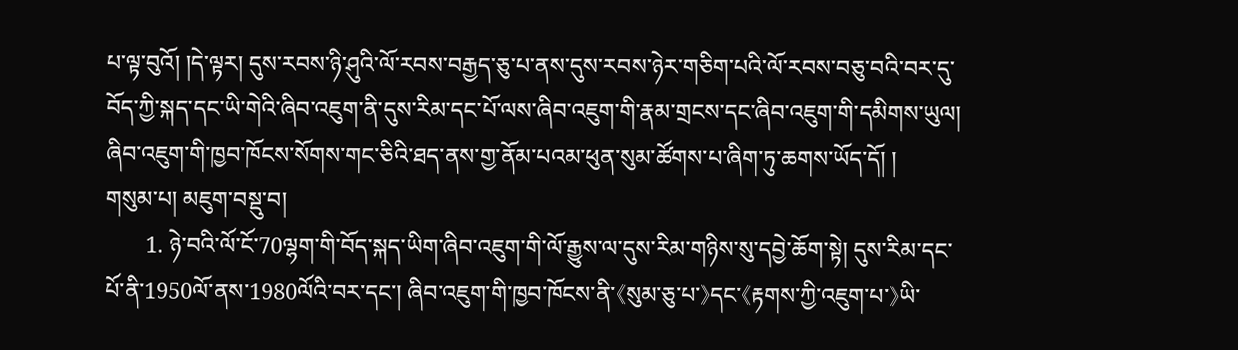པ་ལྟ་བུའོ། །དེ་ལྟར། དུས་རབས་ཉི་ཤུའི་ལོ་རབས་བརྒྱད་ཅུ་པ་ནས་དུས་རབས་ཉེར་གཅིག་པའི་ལོ་རབས་བཅུ་བའི་བར་དུ་བོད་ཀྱི་སྐད་དང་ཡི་གེའི་ཞིབ་འཇུག་ནི་དུས་རིམ་དང་པོ་ལས་ཞིབ་འཇུག་གི་རྣམ་གྲངས་དང་ཞིབ་འཇུག་གི་དམིགས་ཡུལ། ཞིབ་འཇུག་གི་ཁྱབ་ཁོངས་སོགས་གང་ཅིའི་ཐད་ནས་གྱ་ནོམ་པའམ་ཕུན་སུམ་ཚོགས་པ་ཞིག་ཏུ་ཆགས་ཡོད་དོ། །
གསུམ་པ། མཇུག་བསྡུ་བ།
       1. ཉེ་བའི་ལོ་ངོ་70ལྷག་གི་བོད་སྐད་ཡིག་ཞིབ་འཇུག་གི་ལོ་རྒྱུས་ལ་དུས་རིམ་གཉིས་སུ་དབྱེ་ཆོག་སྟེ། དུས་རིམ་དང་པོ་ནི་1950ལོ་ནས་1980ལོའི་བར་དང་། ཞིབ་འཇུག་གི་ཁྱབ་ཁོངས་ནི་《སུམ་ཅུ་པ་》དང་《རྟགས་ཀྱི་འཇུག་པ་》ཡི་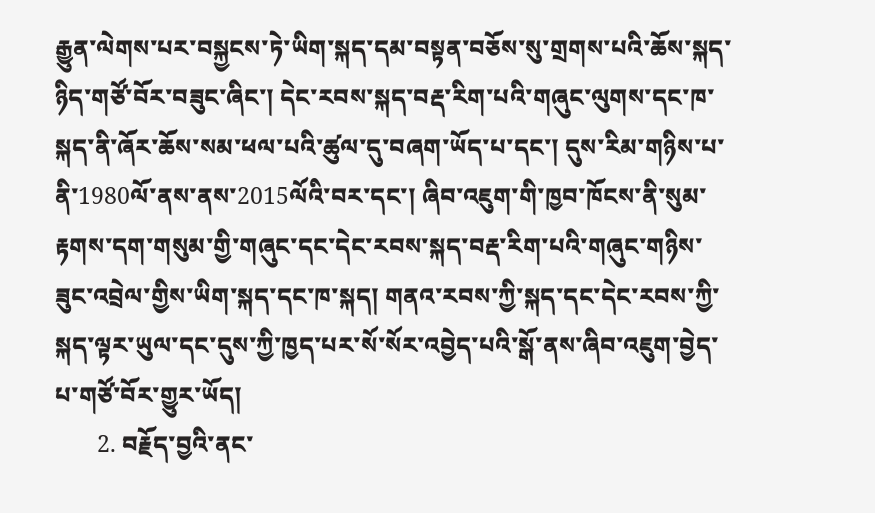རྒྱུན་ལེགས་པར་བསྐྱངས་ཏེ་ཡིག་སྐད་དམ་བསྟན་བཅོས་སུ་གྲགས་པའི་ཆོས་སྐད་ཉིད་གཙོ་བོར་བཟུང་ཞིང་། དེང་རབས་སྐད་བརྡ་རིག་པའི་གཞུང་ལུགས་དང་ཁ་སྐད་ནི་ཞོར་ཆོས་སམ་ཕལ་པའི་ཚུལ་དུ་བཞག་ཡོད་པ་དང་། དུས་རིམ་གཉིས་པ་ནི་1980ལོ་ནས་ནས་2015ལོའི་བར་དང་། ཞིབ་འཇུག་གི་ཁྱབ་ཁོངས་ནི་སུམ་རྟགས་དག་གསུམ་གྱི་གཞུང་དང་དེང་རབས་སྐད་བརྡ་རིག་པའི་གཞུང་གཉིས་ཟུང་འབྲེལ་གྱིས་ཡིག་སྐད་དང་ཁ་སྐད། གནའ་རབས་ཀྱི་སྐད་དང་དེང་རབས་ཀྱི་སྐད་ལྟར་ཡུལ་དང་དུས་ཀྱི་ཁྱད་པར་སོ་སོར་འབྱེད་པའི་སྒོ་ནས་ཞིབ་འཇུག་བྱེད་པ་གཙོ་བོར་གྱུར་ཡོད།
       2. བརྗོད་བྱའི་ནང་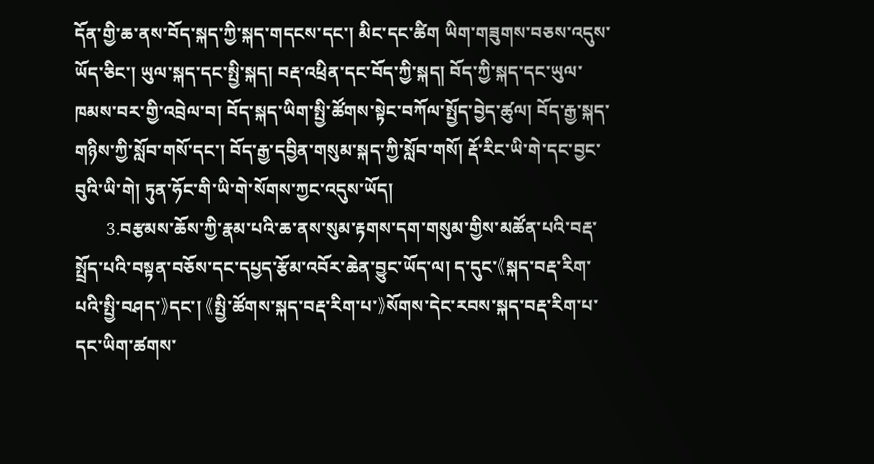དོན་གྱི་ཆ་ནས་བོད་སྐད་ཀྱི་སྐད་གདངས་དང་། མིང་དང་ཚིག ཡིག་གཟུགས་བཅས་འདུས་ཡོད་ཅིང་། ཡུལ་སྐད་དང་སྤྱི་སྐད། བརྡ་འཕྲིན་དང་བོད་ཀྱི་སྐད། བོད་ཀྱི་སྐད་དང་ཡུལ་ཁམས་བར་གྱི་འབྲེལ་བ། བོད་སྐད་ཡིག་སྤྱི་ཚོགས་སྟེང་བཀོལ་སྤྱོད་བྱེད་ཚུལ། བོད་རྒྱ་སྐད་གཉིས་ཀྱི་སློབ་གསོ་དང་། བོད་རྒྱ་དབྱིན་གསུམ་སྐད་ཀྱི་སློབ་གསོ། རྡོ་རིང་ཡི་གེ་དང་བྱང་བུའི་ཡི་གེ། ཏུན་ཧོང་གི་ཡི་གེ་སོགས་ཀྱང་འདུས་ཡོད།
       3.བརྩམས་ཆོས་ཀྱི་རྣམ་པའི་ཆ་ནས་སུམ་རྟགས་དག་གསུམ་གྱིས་མཚོན་པའི་བརྡ་སྤྲོད་པའི་བསྟན་བཅོས་དང་དཔྱད་རྩོམ་འབོར་ཆེན་བྱུང་ཡོད་ལ། ད་དུང་《སྐད་བརྡ་རིག་པའི་སྤྱི་བཤད་》དང་། 《སྤྱི་ཚོགས་སྐད་བརྡ་རིག་པ་》སོགས་དེང་རབས་སྐད་བརྡ་རིག་པ་དང་ཡིག་ཚགས་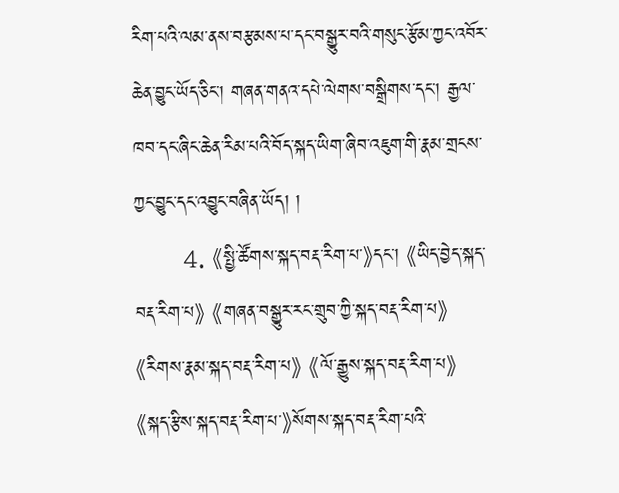རིག་པའི་ལམ་ནས་བརྩམས་པ་དང་བསྒྱུར་བའི་གསུང་རྩོམ་ཀྱང་འབོར་ཆེན་བྱུང་ཡོད་ཅིང་། གཞན་གནའ་དཔེ་ལེགས་བསྒྲིགས་དང་། རྒྱལ་ཁབ་དང་ཞིང་ཆེན་རིམ་པའི་བོད་སྐད་ཡིག་ཞིབ་འཇུག་གི་རྣམ་གྲངས་ཀྱང་བྱུང་དང་འབྱུང་བཞིན་ཡོད། །
       4. 《སྤྱི་ཚོགས་སྐད་བརྡ་རིག་པ་》དང་། 《ཡིད་བྱེད་སྐད་བརྡ་རིག་པ》 《གཞན་བསྒྱུར་རང་གྲུབ་ཀྱི་སྐད་བརྡ་རིག་པ》 《རིགས་རྣམ་སྐད་བརྡ་རིག་པ》 《ལོ་རྒྱུས་སྐད་བརྡ་རིག་པ》 《སྐད་རྩིས་སྐད་བརྡ་རིག་པ་》སོགས་སྐད་བརྡ་རིག་པའི་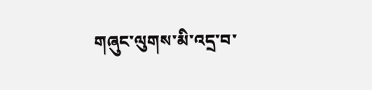གཞུང་ལུགས་མི་འདྲ་བ་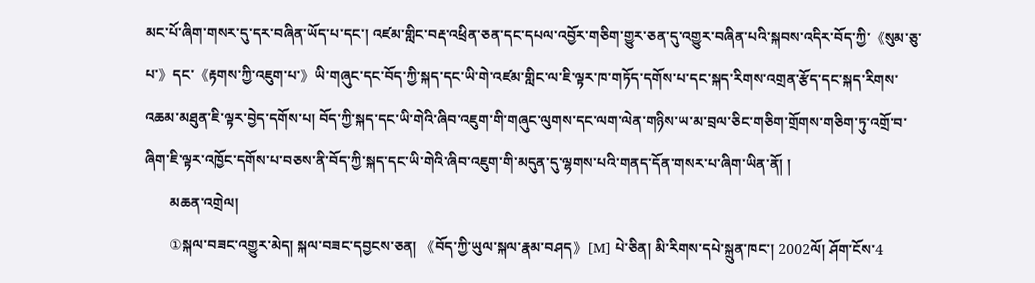མང་པོ་ཞིག་གསར་དུ་དར་བཞིན་ཡོད་པ་དང་། འཛམ་གླིང་བརྡ་འཕྲིན་ཅན་དང་དཔལ་འབྱོར་གཅིག་གྱུར་ཅན་དུ་འགྱུར་བཞིན་པའི་སྐབས་འདིར་བོད་ཀྱི་《སུམ་ཅུ་པ་》དང་《རྟགས་ཀྱི་འཇུག་པ་》ཡི་གཞུང་དང་བོད་ཀྱི་སྐད་དང་ཡི་གེ་འཛམ་གླིང་ལ་ཇི་ལྟར་ཁ་གཏོད་དགོས་པ་དང་སྐད་རིགས་འགྲན་རྩོད་དང་སྐད་རིགས་འཆམ་མཐུན་ཇི་ལྟར་བྱེད་དགོས་པ། བོད་ཀྱི་སྐད་དང་ཡི་གེའི་ཞིབ་འཇུག་གི་གཞུང་ལུགས་དང་ལག་ལེན་གཉིས་ཡ་མ་བྲལ་ཅིང་གཅིག་གྲོགས་གཅིག་ཏུ་འགྲོ་བ་ཞིག་ཇི་ལྟར་འཁྱོང་དགོས་པ་བཅས་ནི་བོད་ཀྱི་སྐད་དང་ཡི་གེའི་ཞིབ་འཇུག་གི་མདུན་དུ་ལྷགས་པའི་གནད་དོན་གསར་པ་ཞིག་ཡིན་ནོ། །
       མཆན་འགྲེལ།
       ①སྐལ་བཟང་འགྱུར་མེད། སྐལ་བཟང་དབྱངས་ཅན། 《བོད་ཀྱི་ཡུལ་སྐལ་རྣམ་བཤད》[M] པེ་ཅིན། མི་རིགས་དཔེ་སྐྲུན་ཁང་། 2002ལོ། ཤོག་ངོས་4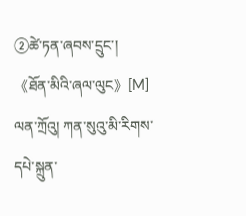②ཚེ་ཏན་ཞབས་དྲུང་། 《ཐོན་མིའི་ཞལ་ལུང》[M] ལན་ཀྲོའུ། ཀན་སུའུ་མི་རིགས་དཔེ་སྐྲུན་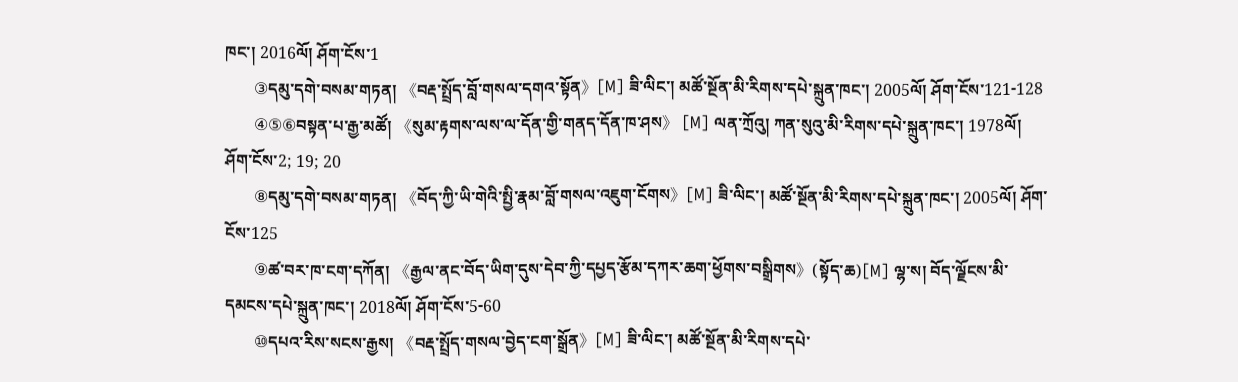ཁང་། 2016ལོ། ཤོག་ངོས་1
       ③དམུ་དགེ་བསམ་གཏན། 《བརྡ་སྤྲོད་བློ་གསལ་དགའ་སྟོན》[M] ཟི་ལིང་། མཚོ་སྔོན་མི་རིགས་དཔེ་སྐྲུན་ཁང་། 2005ལོ། ཤོག་ངོས་121-128
       ④⑤⑥བསྟན་པ་རྒྱ་མཚོ། 《སུམ་རྟགས་ལས་ལ་དོན་གྱི་གནད་དོན་ཁ་ཤས》 [M] ལན་ཀྲོའུ། ཀན་སུའུ་མི་རིགས་དཔེ་སྐྲུན་ཁང་། 1978ལོ། ཤོག་ངོས་2; 19; 20
       ⑧དམུ་དགེ་བསམ་གཏན། 《བོད་ཀྱི་ཡི་གེའི་སྤྱི་རྣམ་བློ་གསལ་འཇུག་ངོགས》[M] ཟི་ལིང་། མཚོ་སྔོན་མི་རིགས་དཔེ་སྐྲུན་ཁང་། 2005ལོ། ཤོག་ངོས་125
       ⑨ཚ་བར་ཁ་ངག་དཀོན། 《རྒྱལ་ནང་བོད་ཡིག་དུས་དེབ་ཀྱི་དཔྱད་རྩོམ་དཀར་ཆག་ཕྱོགས་བསྒྲིགས》(སྟོད་ཆ)[M] ལྷ་ས། བོད་ལྗོངས་མི་དམངས་དཔེ་སྐྲུན་ཁང་། 2018ལོ། ཤོག་ངོས་5-60
       ⑩དཔའ་རིས་སངས་རྒྱས། 《བརྡ་སྤྲོད་གསལ་བྱེད་ངག་སྒྲོན》[M] ཟི་ལིང་། མཚོ་སྔོན་མི་རིགས་དཔེ་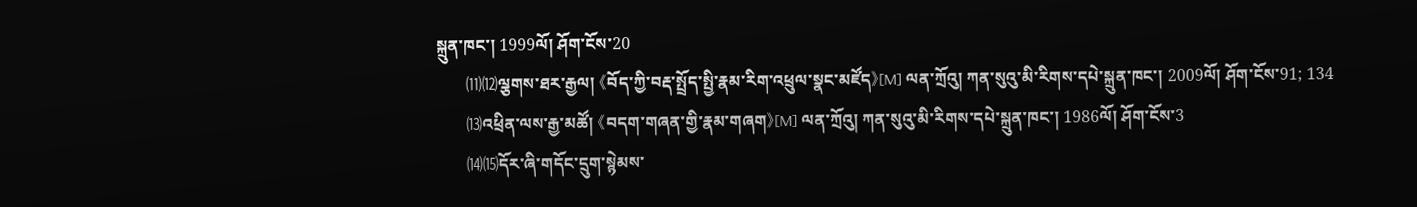སྐྲུན་ཁང་། 1999ལོ། ཤོག་ངོས་20
       ⑾⑿ལྕགས་ཐར་རྒྱལ། 《བོད་ཀྱི་བརྡ་སྤྲོད་སྤྱི་རྣམ་རིག་འཕྲུལ་སྣང་མཛོད》[M] ལན་ཀྲོའུ། ཀན་སུའུ་མི་རིགས་དཔེ་སྐྲུན་ཁང་། 2009ལོ། ཤོག་ངོས་91; 134
       ⒀འཕྲིན་ལས་རྒྱ་མཚོ། 《བདག་གཞན་གྱི་རྣམ་གཞག》[M] ལན་ཀྲོའུ། ཀན་སུའུ་མི་རིགས་དཔེ་སྐྲུན་ཁང་། 1986ལོ། ཤོག་ངོས་3
       ⒁⒂དོར་ཞི་གདོང་དྲུག་སྙེམས་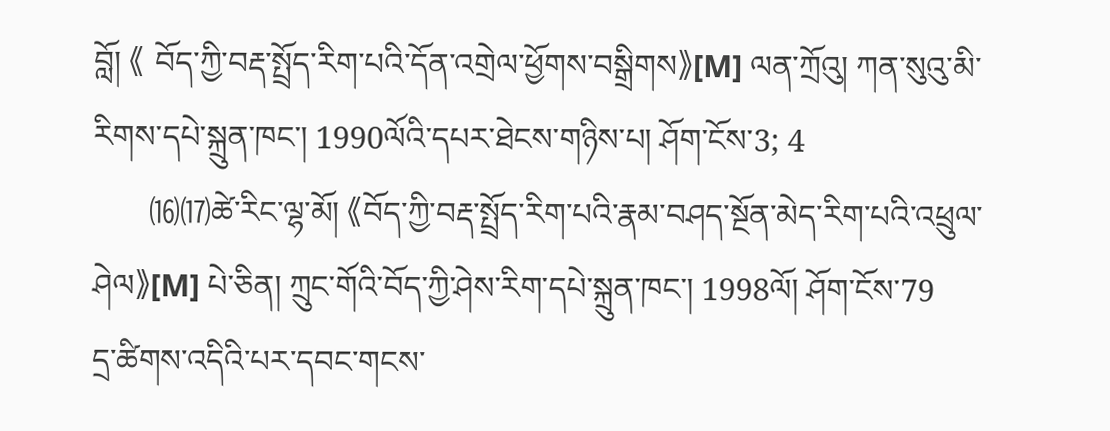བློ། 《 བོད་ཀྱི་བརྡ་སྤྲོད་རིག་པའི་དོན་འགྲེལ་ཕྱོགས་བསྒྲིགས》[M] ལན་ཀྲོའུ། ཀན་སུའུ་མི་རིགས་དཔེ་སྐྲུན་ཁང་། 1990ལོའི་དཔར་ཐེངས་གཉིས་པ། ཤོག་ངོས་3; 4
       ⒃⒄ཚེ་རིང་ལྷ་མོ། 《བོད་ཀྱི་བརྡ་སྤྲོད་རིག་པའི་རྣམ་བཤད་སྔོན་མེད་རིག་པའི་འཕྲུལ་ཤེལ》[M] པེ་ཅིན། ཀྲུང་གོའི་བོད་ཀྱི་ཤེས་རིག་དཔེ་སྐྲུན་ཁང་། 1998ལོ། ཤོག་ངོས་79
དྲ་ཚིགས་འདིའི་པར་དབང་གངས་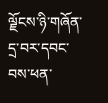ལྗོངས་ཉི་གཞོན་དྲ་བར་དབང་བས་ཕན་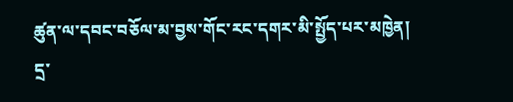ཚུན་ལ་དབང་བཅོལ་མ་བྱས་གོང་རང་དགར་མི་སྤྱོད་པར་མཁྱེན།
དྲ་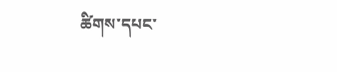ཚིགས་དཔང་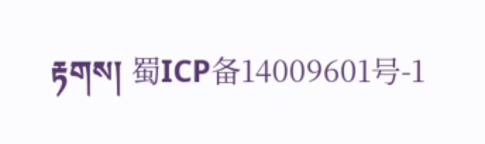རྟགས། 蜀ICP备14009601号-1